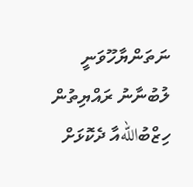ނަތަންޔާހޫވަނީ ލުބުނާނު ރައްޔިތުން ހިޒްބުاللهއާ ދެކޮޅަށް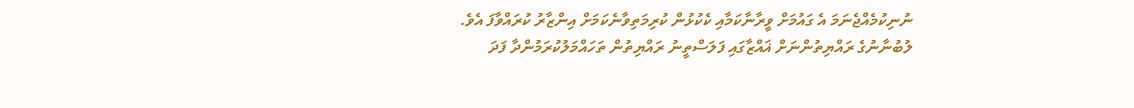ނުނިކުމެއްޖެނަމަ އެ ގައުމަށް ވީރާނާކަމާއި ކެކުޅުން ކުރިމަތިވާނެކަމަށް އިންޒާރު ކުރައްވާފަ އެވެ.
ލުބުނާނުގެ ރައްޔިތުންނަށް ޣައްޒާގައި ފަލަސްތީނު ރައްޔިތުން ތަހައްމަލުކުރަމުންދާ ފަދަ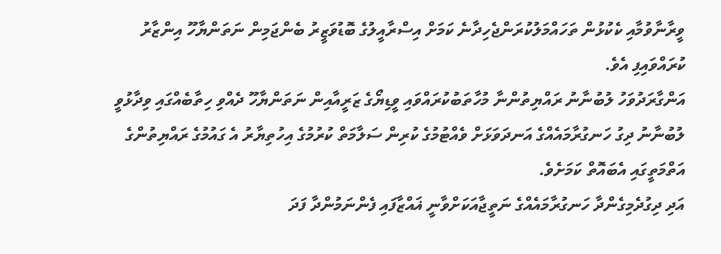ވީރާނާވުމާއި ކެކުޅުން ތަހައްމަލުކުރަންޖެހިދާނެ ކަމަށް އިސްރާއީލުގެ ބޮޑުވަޒީރު ބެންޖަމިން ނަތަންޔާހޫ އިންޒާރު ކުރައްވައިފި އެވެ.
އަންގާރަދުވަހު ލުބުނާނު ރައްޔިތުންނާ މުހާތަބުކުރައްވައި ވީޑިޔޯގެ ޒަރީއާއިން ނަތަންޔާހޫ ދެއްވި ހިތާބެއްގައި ވިދާޅުވީ ލުބުނާނު ދިގު ހަނގުރާމައެއްގެ އަނދަވަޅަށް ވެއްޓުމުގެ ކުރިން ސަލާމަތް ކުރުމުގެ އިހުތިޔާރު އެ ގައުމުގެ ރައްޔިތުންގެ އަތްމަތީގައި އެބައޮތް ކަމަށެވެ.
އަދި ދިގުދެމިގެންދާ ހަނގުރާމައެއްގެ ނަތީޖާއަކަށްވާނީ ޣައްޒާފައި ފެންނަމުންދާ ފަދަ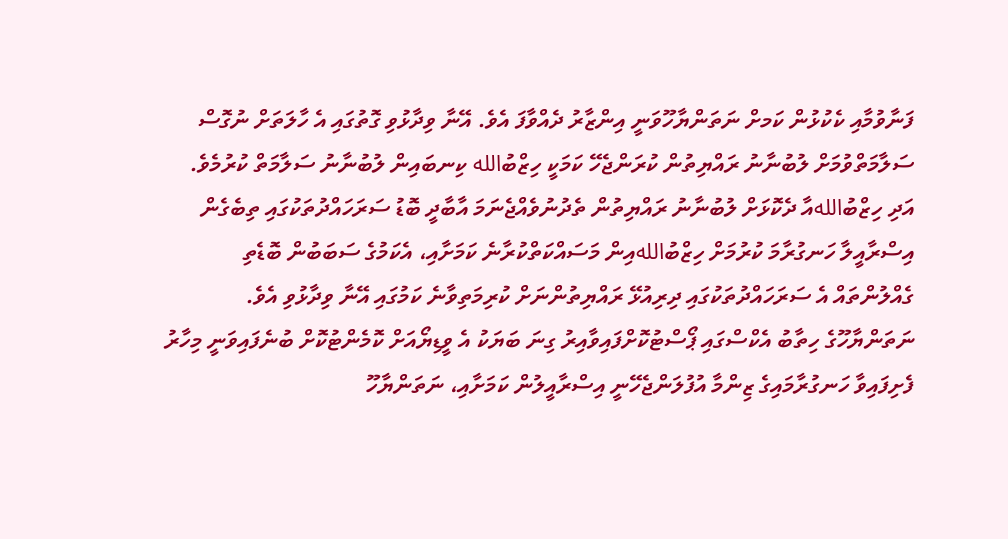ފަނާވުމާއި ކެކުޅުން ކަމށް ނަތަންޔާހޫވަނީ އިންޒާރު ދެއްވާފަ އެވެ. އޭނާ ވިދާޅުވި ގޮތުގައި އެ ހާލަތަށް ނުގޮސް ސަލާމަތްވުމަށް ލުބުނާނު ރައްޔިތުން ކުރަންޖެހޭ ކަމަކީ ހިޒްބުالله ކިނބައިން ލުބުނާނު ސަލާމަތް ކުރުމެވެ.
އަދި ހިޒްބުاللهއާ ދެކޮޅަށް ލުބުނާނު ރައްޔިތުން ތެދުނުވެއްޖެނަމަ އާބާދީ ބޮޑު ސަރަހައްދުތަކުގައި ތިބެގެން އިސްރާއީލާ ހަނގުރާމަ ކުރުމަށް ހިޒްބުاللهއިން މަސައްކަތްކުރާނެ ކަމަށާއި، އެކަމުގެ ސަބަބުން ބޮޑެތި ގެއްލުންތައް އެ ސަރަހައްދުތަކުގައި ދިރިއުޅޭ ރައްޔިތުންނަށް ކުރިމަތިވާނެ ކަމުގައި އޭނާ ވިދާޅުވި އެވެ.
ނަތަންޔާހޫގެ ހިތާބު އެކްސްގައި ޕޯސްޓުކޮށްފައިވާއިރު ގިނަ ބަޔަކު އެ ވީޑިޔޯއަށް ކޮމެންޓުކޮށް ބުނެފައިވަނީ މިހާރު ފެށިފައިވާ ހަނގުރާމައިގެ ޒިންމާ އުފުލަންޖެހޭނީ އިސްރާއީލުން ކަމަށާއި، ނަތަންޔާހޫ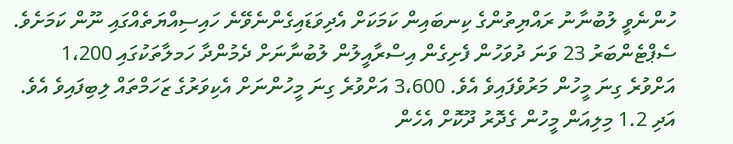ހުންނެވީ ލުބުނާނު ރައްޔިތުންގެ ކިނބައިން ކަމަކަށް އެދިވަޑައިގެންނެވޭނެ ހައިސިއްޔަތެއްގައި ނޫން ކަމަށެވެ.
ސެޕްޓެންބަރު 23 ވަނަ ދުވަހުން ފެށިގެން އިސްރާއީލުން ލުބުނާނަށް ދެމުންދާ ހަމލާތަކުގައި 1،200 އަށްވުރެ ގިނަ މީހުން މަރުވެފައިވެ އެވެ. 3،600 އަށްވުރެ ގިނަ މީހުންނަށް އެކިވަރުގެ ޒަހަމްތައް ލިބިފައިވެ އެވެ. އަދި 1.2 މިލިއަން މީހުން ގެދޮރު ދޫކޮށް އެހެން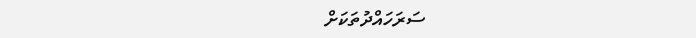ސަރަހައްދުތަކަށް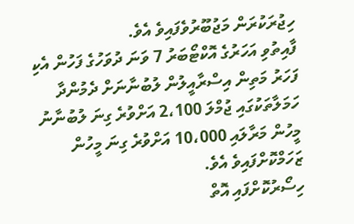ހިޖުރަކުރަން މަޖުބޫރުވެފައިވެ އެވެ.
ފާއިތުވި އަހަރުގެ އޮކްޓޯބަރު 7 ވަނަ ދުވަހުގެ ފަހުން އެކި ފަހަރު މަތިން އިސްރާއީލުން ލުބުނާނަށް ދެމުންދާ ހަމަލާތަކުގައި ޖުމްލަ 2،100 އަށްވުރެ ގިނަ ލުބުނާނު މީހުން މަރާލައި 10،000 އަށްވުރެ ގިނަ މީހުން ޒަހަމްކޮށްފައިވެ އެވެ.
ހިސޯރުކޮށްފައި އޮތް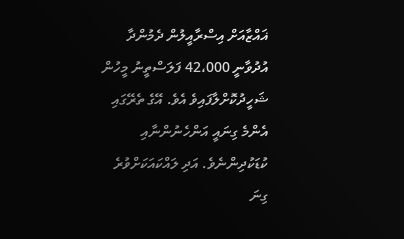ޣައްޒާއަށް އިސްރާއީލުން ދެމުންދާ އުދުވާނީ 42،000 ފަލަސްތީނު މީހުން ޝަހީދުކޮށްލާފައިވެ އެވެ. އޭގެ ތެރޭގައި އެންމެ ގިނައީ އަންހެނުންނާއި ކުޑަކުދިންނެވެ. އަދި ލައްކައަކަށްވުރެ ގިނަ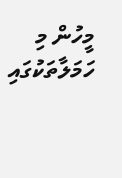މީހުން މި ހަމަލާތަކުގައި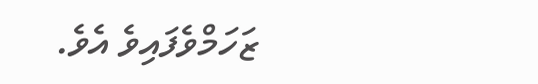ޒަހަމްވެފައިވެ އެވެ.